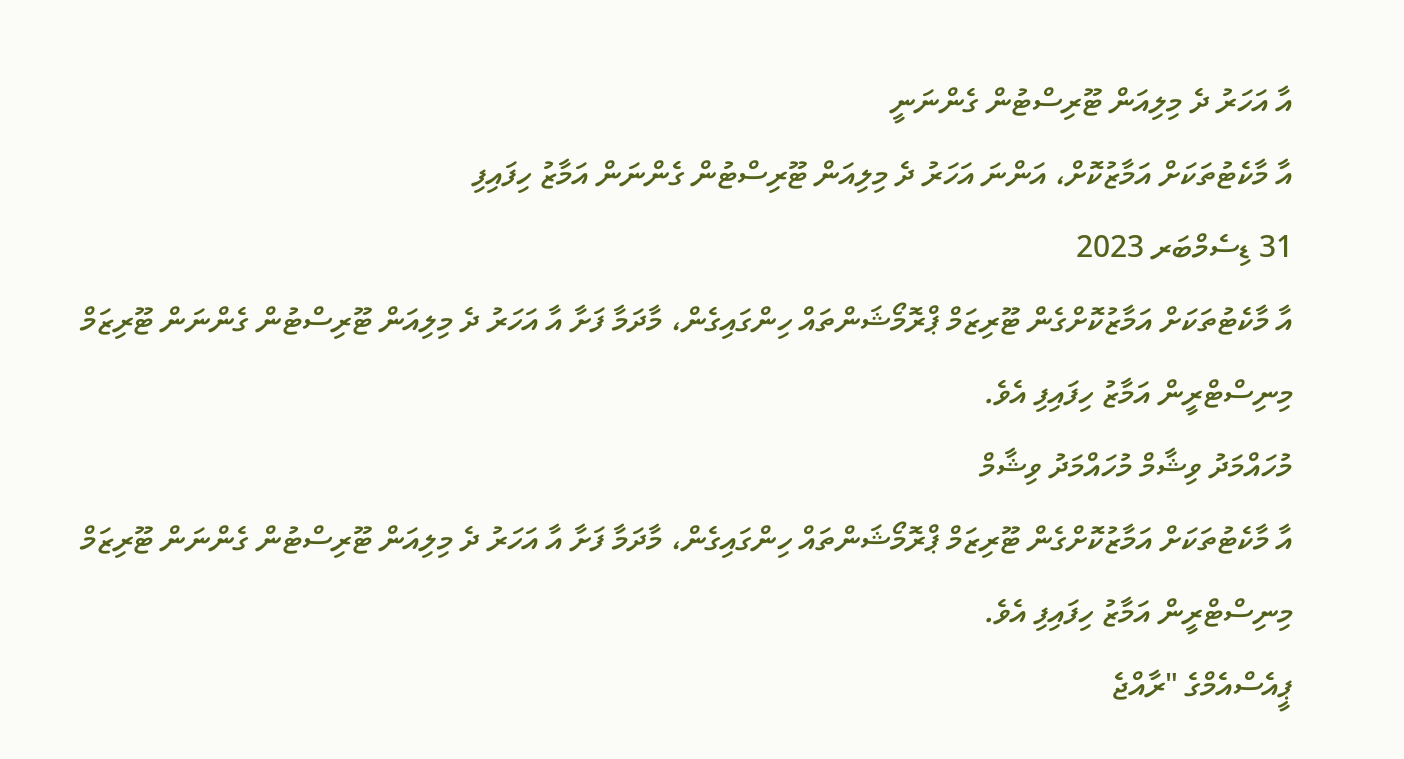އާ އަހަރު ދެ މިލިއަން ޓޫރިސްޓުން ގެންނަނީ
އާ މާކެޓުތަކަށް އަމާޒުކޮށް، އަންނަ އަހަރު ދެ މިލިއަން ޓޫރިސްޓުން ގެންނަން އަމާޒު ހިފައިފި
31 ޑިސެމްބަރ 2023
އާ މާކެޓުތަކަށް އަމާޒުކޮށްގެން ޓޫރިޒަމް ޕްރޮމޯޝަންތައް ހިންގައިގެން، މާދަމާ ފަށާ އާ އަހަރު ދެ މިލިއަން ޓޫރިސްޓުން ގެންނަން ޓޫރިޒަމް މިނިސްޓްރީން އަމާޒު ހިފައިފި އެވެ.
މުހައްމަދު ވިޝާމް މުހައްމަދު ވިޝާމް
އާ މާކެޓުތަކަށް އަމާޒުކޮށްގެން ޓޫރިޒަމް ޕްރޮމޯޝަންތައް ހިންގައިގެން، މާދަމާ ފަށާ އާ އަހަރު ދެ މިލިއަން ޓޫރިސްޓުން ގެންނަން ޓޫރިޒަމް މިނިސްޓްރީން އަމާޒު ހިފައިފި އެވެ.
ޕީއެސްއެމްގެ "ރާއްޖެ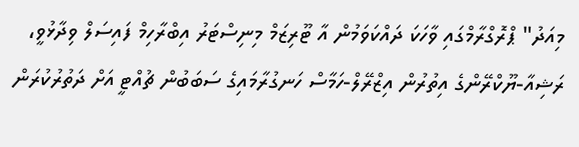މިއަދު" ޕްރޮގްރާމްގައި ވާހަކަ ދައްކަވަމުން އާ ޓޫރިޒަމް މިނިސްޓަރު އިބްރާހިމް ފައިސަލް ވިދާޅުވީ، ރަޝިއާ-ޔޫކްރޭންގެ އިތުރުން އިޒްރޭލް-ހަމާސް ހަނގުރާމައިގެ ސަބަބުން ޗުއްޓީ އަށް ދަތުރުކުރަން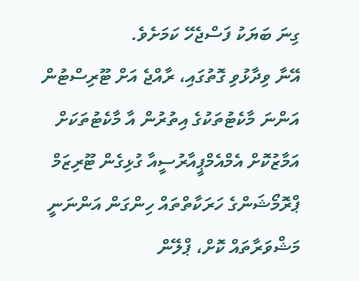ގިނަ ބަޔަކު ފަސްޖެހޭ ކަމަށެވެ.
އޭނާ ވިދާޅުވި ގޮތުގައި، ރާއްޖެ އަށް ޓޫރިސްޓުން އަންނަ މާކެޓުތަކުގެ އިތުރުން އާ މާކެޓުތަކަށް އަމާޒުކޮށް އެމްއެމްޕީއާރުސީއާ ގުޅިގެން ޓޫރިޒަމް ޕްރޮމޯޝަންގެ ހަރަކާތްތައް ހިންގަން އަންނަނީ މަޝްވަރާތައް ކޮށް، ޕްލޭން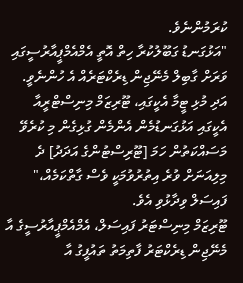ކުރަމުންނެވެ.
"އަޅުގަނޑު ގަބޫލުކުރާ ހިތް އޮތީ އެމްއެމްޕީއާރުސީގައި ވަރަށް ގާބިލް މެނޭޖިން ޑިރެކްޓަރެއް އެ ހުންނެވީ. އަދި މުޅި ޓީމާ އެކީގައި، ޓޫރިޒަމް މިނިސްޓްރީއާ އެކީގައި އަޅުގަނޑުމެން އެންމެން ގުޅިގެން މި ކުރެވޭ މަސައްކަތުން ހަމަ [ޓޫރިސްޓުންގެ އަދަދު] ދެ މިލިއަނަށް ވުރެ އިތުރުވުމަކީ ވެސް ގާތްކަމެއް،" ފައިސަލް ވިދާޅުވި އެވެ.
ޓޫރިޒަމް މިނިސްޓަރު ފައިސަލް، އެމްއެމްޕީއާރުސީގެ އާ މެނޭޖިން ޑިރެކްޓަރު ފާތިމަތު ތައުފީގު އާ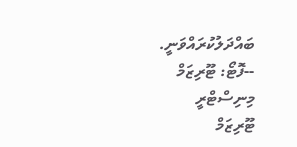ބައްދަލުކުރައްވަނީ. --ފޮޓޯ: ޓޫރިޒަމް މިނިސްޓްރީ
ޓޫރިޒަމް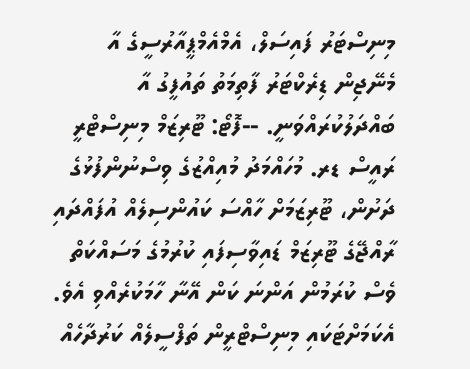މިނިސްޓަރު ފައިސަލް، އެމްއެމްޕީއާރުސީގެ އާ މެނޭޖިން ޑިރެކްޓަރު ފާތިމަތު ތައުފީގު އާ ބައްދަލުކުރައްވަނީ. --ފޮޓޯ: ޓޫރިޒަމް މިނިސްޓްރީ
ރައީސް ޑރ. މުހައްމަދު މުއިއްޒުގެ ވިސްނުންފުޅުގެ ދަށުން، ޓޫރިޒަމަށް ހާއްސަ ކައުންސިލެއް އުފައްދައި ރާއްޖޭގެ ޓޫރިޒަމް ޑައިވާސިފައި ކުރުމުގެ މަސައްކަތް ވެސް ކުރަމުން އަންނަ ކަން އޭނާ ހާމަކުރެއްވި އެވެ.
އެކަމަށްޓަކައި މިނިސްޓްރީން ތަފްސީލެއް ކަރުދާހެއް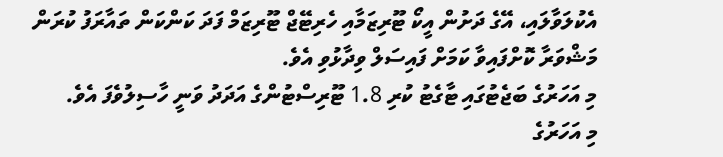އެކުލަވާލައި، އޭގެ ދަށުން އީކޯ ޓޫރިޒަމާއި ހެރިޓޭޖް ޓޫރިޒަމް ފަދަ ކަންކަން ތައާރަފު ކުރަން މަޝްވަރާ ކޮށްފައިވާ ކަމަށް ފައިސަލް ވިދާޅުވި އެވެ.
މި އަހަރުގެ ބަޖެޓުގައި ޓާގެޓު ކުރި 1.8 ޓޫރިސްޓުންގެ އަދަދު ވަނީ ހާސިލުވެފަ އެވެ.
މި އަހަރުގެ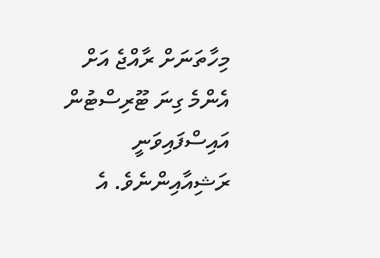މިހާތަނަށް ރާއްޖެ އަށް އެންމެ ގިނަ ޓޫރިސްޓުން އައިސްފައިވަނީ ރަޝިއާއިންނެވެ. އެ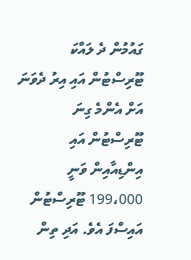ގައުމުން ދެ ލައްކަ ޓޫރިސްޓުން އައި އިރު ދެވަނަ އަށް އެންމެ ގިނަ ޓޫރިސްޓުން އައި އިންޑިއާއިން ވަނީ 199،000 ޓޫރިސްޓުން އައިސްފަ އެވެ. އަދި ތިން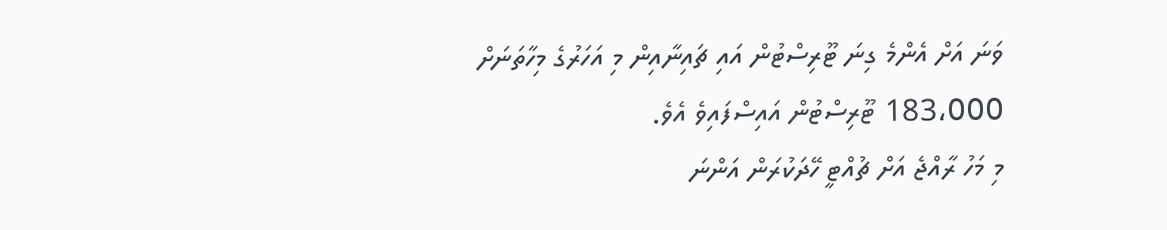ވަނަ އަށް އެންމެ ގިނަ ޓޫރިސްޓުން އައި ޗައިނާއިން މި އަހަރުގެ މިހާތަނަށް 183،000 ޓޫރިސްޓުން އައިސްފައިވެ އެވެ.
މި މަހު ރާއްޖެ އަށް ޗުއްޓީ ހޭދަކުރަން އަންނަ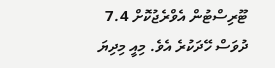ޓޫރިސްޓުން އެވްރެޖުކޮށް 7.4 ދުވަސް ހޭދަކުރެ އެވެ. މިއީ މިދިޔަ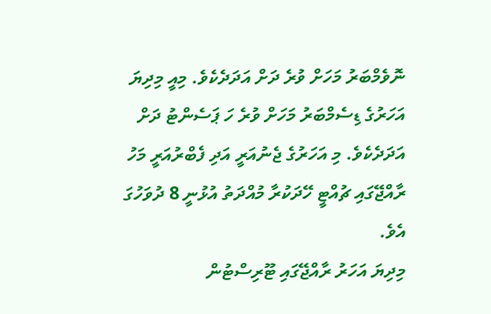ނޮވެމްބަރު މަހަށް ވުރެ ދަށް އަދަދެކެވެ. މިއީ މިދިޔަ އަހަރުގެ ޑިސެމްބަރު މަހަށް ވުރެ ހަ ޕަސެންޓު ދަށް އަދަދެކެވެ. މި އަހަރުގެ ޖެނުއަރީ އަދި ފެބްރުއަރީ މަހު ރާއްޖޭގައި ޗުއްޓީ ހޭދަކުރާ މުއްދަތު އުޅުނީ 8 ދުވަހުގަ އެވެ.
މިދިޔަ އަހަރު ރާއްޖޭގައި ޓޫރިސްޓުން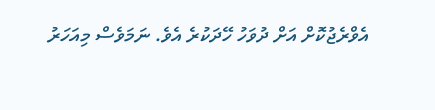އެވްރެޖުކޮށް އަށް ދުވަހު ހޭދަކުރެ އެވެ. ނަމަވެސް މިއަހަރު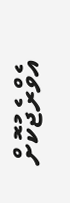އެވްރެޖުކޮށް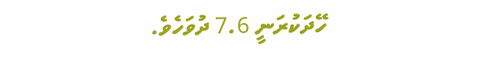ހޭދަކުރަނީ 7.6 ދުވަހެވެ.